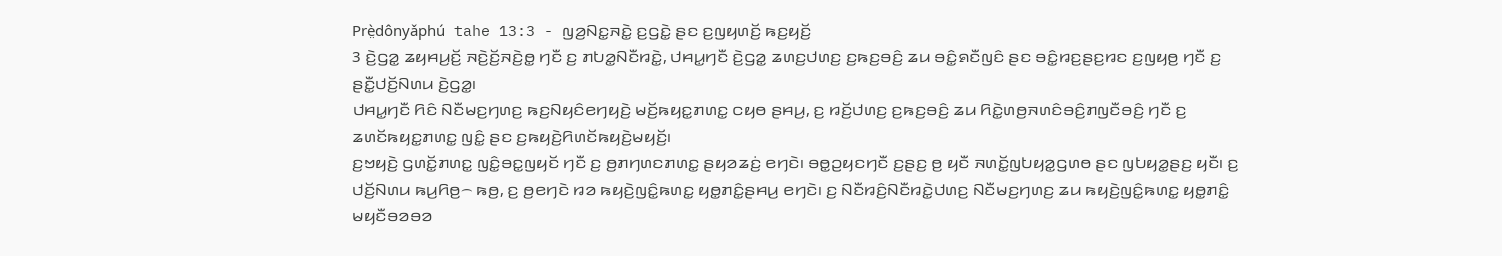Prè̤dônyǎphú tahe 13:3 - ꤜꤤ꤬ꤡꤢ꤭ꤏꤢꤧ꤭ ꤢ꤬ꤞꤢꤧ꤭ ꤔꤢ ꤢ꤬ꤜꤟꤛꤢꤩ꤬ ꤒꤢ꤬ꤟꤢꤩ꤬
3 ꤢꤧ꤬ꤞꤤ꤭ ꤘꤟꤌꤣ꤬ꤢꤩ꤬ ꤏꤢꤧ꤬ꤢꤩ꤬ꤏꤢꤧ꤬ꤥ꤭ ꤚꤢꤪ ꤢ꤬ ꤊꤝꤤ꤭ꤡꤢꤪꤙꤢꤧ꤭, ꤓꤌꤣ꤭ꤚꤢꤪ ꤢꤧ꤬ꤞꤤ꤭ ꤘꤛꤢ꤬ꤓꤛꤢ꤬ ꤢ꤬ꤒꤢ꤬ꤋꤢꤨ꤬ ꤘꤣ ꤋꤢꤨ꤭ꤎꤢꤪꤜꤢꤨ ꤔꤢ ꤋꤢꤨ꤭ꤙꤢ꤬ꤔꤢ꤬ꤙꤢ ꤢ꤬ꤜꤟꤥ꤬ ꤚꤢꤪ ꤢ꤬ ꤔꤢꤪ꤭ꤓꤢꤩ꤬ꤡꤛꤣ ꤢꤧ꤬ꤞꤤ꤭꤯
ꤓꤌꤣ꤭ꤚꤢꤪ ꤖꤢꤨ ꤡꤢꤪꤗꤢ꤬ꤚꤛꤢ꤬ ꤒꤢ꤬ꤡꤟꤢꤨꤕꤚꤟꤢꤧ꤬ ꤗꤢꤩ꤬ꤒꤟꤢ꤭ꤊꤛꤢ꤭ ꤍꤟꤥ ꤔꤌꤣ꤬, ꤢ꤬ ꤙꤢꤩ꤬ꤓꤛꤢ꤬ ꤢ꤬ꤒꤢ꤬ꤋꤢꤨ꤬ ꤘꤣ ꤖꤢꤧ꤭ꤛꤥ꤬ꤏꤛꤢꤨꤋꤢꤨ꤬ꤊꤜꤢꤪꤋꤢꤨ꤬ ꤚꤢꤪ ꤢ꤬ ꤘꤛꤢꤩꤒꤟꤢ꤭ꤊꤛꤢ꤭ ꤜꤢꤨ꤭ ꤔꤢ ꤢ꤬ꤒꤟꤢꤧ꤬ꤖꤛꤢꤩꤒꤟꤢꤧ꤬ꤗꤟꤢꤩ꤬꤯
ꤢ꤬ꤠꤟꤢꤧ꤬ ꤞꤛꤢꤩ꤭ꤊꤛꤢ꤭ ꤜꤢꤨ꤭ꤋꤢ꤭ꤜꤟꤢꤩ ꤚꤢꤪ ꤢ꤬ ꤥ꤬ꤊꤚꤛꤢꤊꤛꤢ꤭ ꤔꤟꤤꤘꤢꤦ꤬ ꤕꤚꤢꤧ꤯ ꤋꤥ꤭ꤑꤟꤢꤚꤢꤪ ꤢ꤬ꤔꤢ꤬ ꤥ꤬ ꤟꤢꤪ ꤏꤛꤢꤩ꤭ꤜꤝꤟꤤ꤭ꤞꤛꤥ ꤔꤢ ꤜꤝꤟꤤ꤭ꤔꤢ꤬ ꤟꤢꤪ꤯ ꤢ꤬ ꤓꤢꤩ꤬ꤡꤛꤣ ꤒꤣ꤬ꤖꤥ꤬꤮ ꤒꤥ꤬, ꤢ꤬ ꤥ꤬ꤕꤚꤢꤧ ꤙꤤ ꤒꤟꤢꤧ꤬ꤜꤢꤨ꤭ꤒꤛꤢ꤭ ꤟꤥ꤭ꤊꤢꤨ꤭ꤔꤌꤣ꤬ ꤕꤚꤢꤧ꤯ ꤢ꤬ ꤡꤢꤪꤙꤢꤨ꤬ꤡꤢꤪꤙꤢꤧ꤭ꤓꤛꤢ꤬ ꤡꤢꤪꤗꤢ꤬ꤚꤛꤢ꤬ ꤘꤣ ꤒꤟꤢꤧ꤬ꤜꤢꤨ꤭ꤒꤛꤢ꤭ ꤟꤥ꤭ꤊꤢꤨ꤭ ꤗꤟꤢꤪꤋꤤꤋꤤ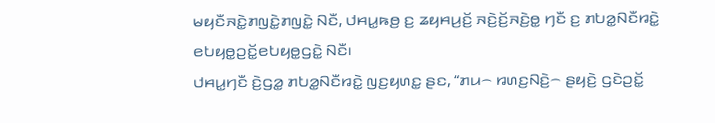ꤗꤟꤢꤪꤏꤢꤧ꤭ꤊꤜꤢꤧ꤭ꤊꤜꤢꤧ꤭ ꤡꤢꤪ, ꤓꤌꤣ꤭ꤒꤥ꤬ ꤢ꤬ ꤘꤟꤌꤣ꤬ꤢꤩ꤬ ꤏꤢꤧ꤬ꤢꤩ꤬ꤏꤢꤧ꤬ꤥ꤭ ꤚꤢꤪ ꤢ꤬ ꤊꤝꤤ꤭ꤡꤢꤪꤙꤢꤧ꤭ ꤕꤝꤟꤥ꤭ꤑꤢꤩ꤭ꤕꤝꤟꤥ꤭ꤞꤢꤧ꤭ ꤡꤢꤪ꤯
ꤓꤌꤣ꤭ꤚꤢꤪ ꤢꤧ꤬ꤞꤤ꤭ ꤊꤝꤤ꤭ꤡꤢꤪꤙꤢꤧ꤭ ꤜꤢ꤬ꤟꤛꤢ꤭ ꤔꤢ, “ꤊꤣ꤮ ꤙꤛꤢ꤬ꤡꤢꤧ꤬꤮ ꤔꤟꤢꤧ꤬ ꤞꤢꤧꤑꤢꤩ꤭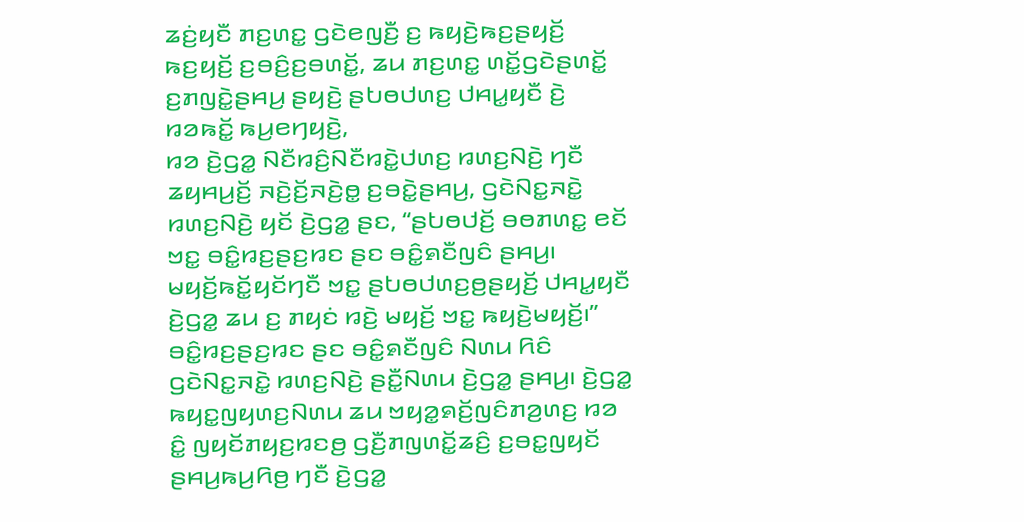ꤘꤢꤦ꤬ꤟꤢꤪ ꤊꤢ꤬ꤛꤢ꤭ ꤞꤢꤧꤕꤜꤢꤪ꤬ ꤢ꤬ ꤒꤟꤢꤧ꤬ꤒꤢ꤬ꤔꤟꤢꤩ꤬ ꤒꤢ꤬ꤟꤢꤩ꤬ ꤢ꤬ꤋꤢꤨ꤬ꤢ꤬ꤋꤛꤢꤩ꤭, ꤘꤣ ꤊꤢ꤬ꤛꤢ꤭ ꤛꤢꤩ꤭ꤞꤢꤧꤔꤛꤢꤩ꤭ ꤢ꤬ꤊꤜꤢꤧ꤭ꤔꤌꤣ꤬ ꤔꤟꤢꤧ꤬ ꤔꤝꤥꤓꤛꤢ꤬ ꤓꤌꤣ꤭ꤟꤢꤪ ꤢꤧ꤬ ꤙꤤꤒꤢꤩ꤭ ꤒꤣ꤬ꤕꤚꤟꤢꤧ꤬,
ꤙꤤ ꤢꤧ꤬ꤞꤤ꤭ ꤡꤢꤪꤙꤢꤨ꤬ꤡꤢꤪꤙꤢꤧ꤭ꤓꤛꤢ꤬ ꤙꤛꤢ꤬ꤡꤢꤧ꤬ ꤚꤢꤪ ꤘꤟꤌꤣ꤬ꤢꤩ꤬ ꤏꤢꤧ꤬ꤢꤩ꤬ꤏꤢꤧ꤬ꤥ꤭ ꤢ꤬ꤋꤢꤧ꤭ꤔꤌꤣ꤬, ꤞꤢꤧꤡꤢ꤭ꤏꤢꤧ꤭ ꤙꤛꤢ꤬ꤡꤢꤧ꤬ ꤟꤢꤩ ꤢꤧ꤬ꤞꤤ꤭ ꤔꤢ, “ꤔꤝꤥꤓꤢꤩ꤬ ꤋꤥꤊꤛꤢ꤭ ꤕꤢꤩ ꤠꤢ꤭ ꤋꤢꤨ꤭ꤙꤢ꤬ꤔꤢ꤬ꤙꤢ ꤔꤢ ꤋꤢꤨ꤭ꤎꤢꤪꤜꤢꤨ ꤔꤌꤣ꤬꤯ ꤗꤟꤢꤩ꤬ꤒꤢꤩ꤭ꤟꤢꤩꤚꤢꤪ ꤠꤢ꤭ ꤔꤝꤥꤓꤛꤢ꤬ꤥ꤬ꤔꤟꤢꤩ꤬ ꤓꤌꤣ꤭ꤟꤢꤪ ꤢꤧ꤬ꤞꤤ꤭ ꤘꤣ ꤢ꤬ ꤊꤟꤢꤦ ꤙꤢꤧ꤬ ꤗꤟꤢꤩ꤬ ꤠꤢ꤭ ꤒꤟꤢꤧ꤬ꤗꤟꤢꤩ꤬꤯”
ꤋꤢꤨ꤭ꤙꤢ꤬ꤔꤢ꤬ꤙꤢ ꤔꤢ ꤋꤢꤨ꤭ꤎꤢꤪꤜꤢꤨ ꤡꤛꤣ ꤖꤢꤨ ꤞꤢꤧꤡꤢ꤭ꤏꤢꤧ꤭ ꤙꤛꤢ꤬ꤡꤢꤧ꤬ ꤔꤢꤪ꤭ꤡꤛꤣ ꤢꤧ꤬ꤞꤤ꤭ ꤔꤌꤣ꤬꤯ ꤢꤧ꤬ꤞꤤ꤭ ꤒꤟꤢ꤭ꤜꤟꤛꤢ꤬ꤡꤛꤣ ꤘꤣ ꤠꤟꤤ꤭ꤎꤢꤩ꤬ꤜꤢꤨꤊꤤ꤬ꤛꤢ꤬ ꤙꤤ ꤢꤨ꤭ ꤜꤟꤢꤩꤊꤟꤢ꤬ꤙꤢꤥ꤬ ꤞꤢꤪ꤬ꤊꤜꤛꤢꤩ꤭ꤘꤢꤨ꤬ ꤢ꤬ꤋꤢ꤭ꤜꤟꤢꤩ ꤔꤌꤣ꤬ꤒꤣ꤬ꤖꤥ꤬ ꤚꤢꤪ ꤢꤧ꤬ꤞꤤ꤭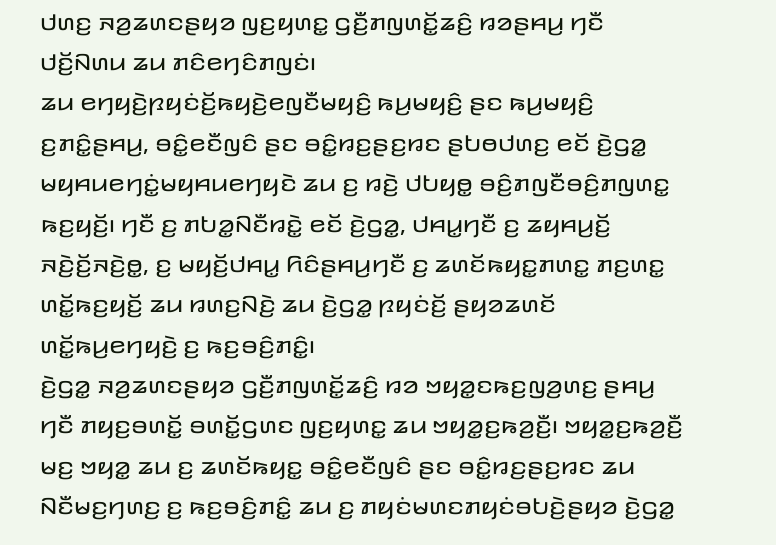ꤓꤛꤢ꤬ ꤏꤤ꤬ꤘꤛꤢꤔꤟꤤ ꤜꤢ꤬ꤟꤛꤢ꤭ ꤞꤢꤪ꤬ꤊꤜꤛꤢꤩ꤭ꤘꤢꤨ꤬ ꤙꤤꤔꤌꤣ꤬ ꤚꤢꤪ ꤓꤢꤩ꤬ꤡꤛꤣ ꤘꤣ ꤊꤢꤨꤕꤚꤢꤨꤊꤜꤢꤦ꤯
ꤘꤣ ꤕꤚꤟꤢꤧ꤬ꤐꤟꤢꤦꤢꤩ꤬ꤒꤟꤢꤧ꤬ꤕꤜꤢꤪꤗꤟꤢꤨ꤬ ꤒꤣ꤬ꤗꤟꤢꤨ꤬ ꤔꤢ ꤒꤣ꤬ꤗꤟꤢꤨ꤬ ꤢ꤬ꤊꤢꤨ꤭ꤔꤌꤣ꤬, ꤋꤢꤨ꤭ꤕꤢꤪꤜꤢꤨ ꤔꤢ ꤋꤢꤨ꤭ꤙꤢ꤬ꤔꤢ꤬ꤙꤢ ꤔꤝꤥꤓꤛꤢ꤬ ꤕꤢꤩ ꤢꤧ꤬ꤞꤤ꤭ ꤗꤟꤌꤣꤕꤚꤢꤦ꤭ꤗꤟꤌꤣꤕꤚꤟꤢꤧ ꤘꤣ ꤢ꤬ ꤙꤢꤧ꤬ ꤓꤝꤟꤥ꤭ ꤋꤢꤨ꤬ꤊꤜꤢꤪꤋꤢꤨ꤬ꤊꤜꤛꤢ꤭ ꤒꤢ꤬ꤟꤢꤩ꤬꤯ ꤚꤢꤪ ꤢ꤬ ꤊꤝꤤ꤭ꤡꤢꤪꤙꤢꤧ꤭ ꤕꤢꤩ ꤢꤧ꤬ꤞꤤ꤭, ꤓꤌꤣ꤭ꤚꤢꤪ ꤢ꤬ ꤘꤟꤌꤣ꤬ꤢꤩ꤬ ꤏꤢꤧ꤬ꤢꤩ꤬ꤏꤢꤧ꤬ꤥ꤭, ꤢ꤬ ꤗꤟꤢꤩ꤬ꤓꤌꤣ꤭ ꤖꤢꤨꤔꤌꤣ꤬ꤚꤢꤪ ꤢ꤬ ꤘꤛꤢꤩꤒꤟꤢ꤭ꤊꤛꤢ꤭ ꤊꤢ꤬ꤛꤢ꤭ ꤛꤢꤩ꤭ꤒꤢ꤬ꤟꤢꤩ꤬ ꤘꤣ ꤙꤛꤢ꤬ꤡꤢꤧ꤬ ꤘꤣ ꤢꤧ꤬ꤞꤤ꤭ ꤐꤟꤢꤦꤢꤩ꤬ ꤔꤟꤤꤘꤛꤢꤩ ꤛꤢꤩ꤭ꤒꤣ꤬ꤕꤚꤟꤢꤧ꤬ ꤢ꤬ ꤒꤢ꤬ꤋꤢꤨ꤬ꤊꤢꤨ꤭꤯
ꤢꤧ꤬ꤞꤤ꤭ ꤏꤤ꤬ꤘꤛꤢꤔꤟꤤ ꤞꤢꤪ꤬ꤊꤜꤛꤢꤩ꤭ꤘꤢꤨ꤬ ꤙꤤ ꤠꤟꤤ꤭ꤢꤒꤢ꤬ꤜꤤ꤬ꤛꤢ꤬ ꤔꤌꤣ꤬ ꤚꤢꤪ ꤊꤟꤢ꤬ꤋꤛꤢꤩ꤭ ꤋꤛꤢꤩ꤭ꤞꤛꤢ ꤜꤢ꤬ꤟꤛꤢ꤭ ꤘꤣ ꤠꤟꤤ꤭ꤢ꤬ꤒꤤ꤬ꤢꤪ꤬꤯ ꤠꤟꤤ꤭ꤢ꤬ꤒꤤ꤬ꤢꤪ꤬ ꤗꤢ꤬ ꤠꤟꤤ꤭ ꤘꤣ ꤢ꤬ ꤘꤛꤢꤩꤒꤟꤢ꤭ ꤋꤢꤨ꤭ꤕꤢꤪꤜꤢꤨ ꤔꤢ ꤋꤢꤨ꤭ꤙꤢ꤬ꤔꤢ꤬ꤙꤢ ꤘꤣ ꤡꤢꤪꤗꤢ꤬ꤚꤛꤢ꤬ ꤢ꤬ ꤒꤢ꤬ꤋꤢꤨ꤬ꤊꤢꤨ꤭ ꤘꤣ ꤢ꤬ ꤊꤟꤢꤦꤗꤛꤢꤊꤟꤢꤦꤋꤝꤢꤧ꤬ꤔꤟꤤ ꤢꤧ꤬ꤞꤤ꤭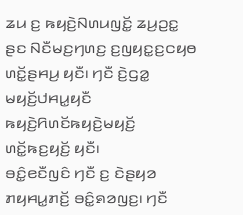ꤘꤣ ꤢ꤬ ꤒꤟꤢꤧ꤬ꤡꤛꤣꤜꤢꤩ꤭ ꤘꤣ꤬ꤑꤢ꤭ ꤔꤢ ꤡꤢꤪꤗꤢ꤬ꤚꤛꤢ꤬ ꤢ꤬ꤜꤟꤢ꤭ꤢ꤬ꤍꤟꤥ ꤛꤢꤩ꤭ꤔꤌꤣ꤬ ꤟꤢꤪ꤯ ꤚꤢꤪ ꤢꤧ꤬ꤞꤤ꤭ ꤗꤟꤢꤩ꤬ꤓꤌꤣ꤭ꤟꤢꤪ ꤒꤟꤢꤧ꤬ꤖꤛꤢꤩꤒꤟꤢꤧ꤬ꤗꤟꤢꤩ꤬ ꤛꤢꤩ꤭ꤒꤢ꤬ꤟꤢꤩ꤬ ꤟꤢꤪ꤯
ꤋꤢꤨ꤭ꤕꤢꤪꤜꤢꤨ ꤚꤢꤪ ꤢ꤬ ꤢꤧꤔꤟꤤ ꤊꤟꤌꤣ꤭ꤊꤢꤩ꤬ ꤋꤢꤨ꤭ꤎꤤꤜꤢ꤬꤯ ꤚꤢꤪ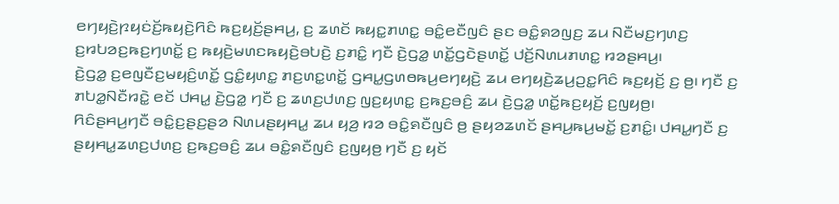ꤕꤚꤟꤢꤧ꤬ꤐꤟꤢꤦꤢꤩ꤬ꤒꤟꤢꤧ꤬ꤖꤢꤨ ꤒꤢ꤬ꤟꤢꤩ꤬ꤔꤌꤣ꤬, ꤢ꤬ ꤘꤛꤢꤩ ꤒꤟꤢ꤭ꤊꤛꤢ꤭ ꤋꤢꤨ꤭ꤕꤢꤪꤜꤢꤨ ꤔꤢ ꤋꤢꤨ꤭ꤎꤤꤜꤢ꤬ ꤘꤣ ꤡꤢꤪꤗꤢ꤬ꤚꤛꤢ꤬ ꤢ꤬ꤙꤝꤤꤢ꤬ꤒꤢ꤬ꤚꤛꤢꤩ꤭ ꤢ꤬ ꤒꤟꤢꤧ꤬ꤗꤛꤢꤒꤟꤢꤧ꤬ꤋꤝꤢꤧ꤬ ꤢ꤬ꤊꤢꤨ꤭ ꤚꤢꤪ ꤢꤧ꤬ꤞꤤ꤭ ꤛꤢꤩ꤭ꤞꤢꤧꤔꤛꤢꤩ꤭ ꤓꤢꤩ꤬ꤡꤛꤣꤊꤛꤢ꤭ ꤙꤤꤔꤌꤣ꤬꤯
ꤢꤧ꤬ꤞꤤ꤭ ꤢ꤬ꤕꤜꤢꤪꤢ꤬ꤗꤟꤢꤨ꤬ꤛꤢꤩ꤭ ꤞꤢꤨ꤭ꤟꤛꤢ꤭ ꤊꤢ꤬ꤛꤢ꤭ꤛꤢꤩ꤭ ꤞꤌꤣ꤭ꤞꤛꤥꤒꤣ꤬ꤕꤚꤟꤢꤧ꤬ ꤘꤣ ꤕꤚꤟꤢꤧ꤬ꤘꤣ꤬ꤑꤢ꤭ꤖꤢꤨ ꤒꤢ꤬ꤟꤢꤩ꤬ ꤢ꤬ ꤥ꤬꤯ ꤚꤢꤪ ꤢ꤬ ꤊꤝꤤ꤭ꤡꤢꤪꤙꤢꤧ꤭ ꤕꤢꤩ ꤓꤌꤣ꤭ ꤢꤧ꤬ꤞꤤ꤭ ꤚꤢꤪ ꤢ꤬ ꤘꤛꤢ꤬ꤓꤛꤢ꤬ ꤜꤢ꤬ꤟꤛꤢ꤭ ꤢ꤬ꤒꤢ꤬ꤋꤢꤨ꤬ ꤘꤣ ꤢꤧ꤬ꤞꤤ꤭ ꤛꤢꤩ꤭ꤒꤢ꤬ꤟꤢꤩ꤬ ꤢ꤬ꤜꤟꤥ꤬꤯
ꤖꤢꤨꤔꤌꤣ꤬ꤚꤢꤪ ꤋꤢꤨ꤭ꤢ꤬ꤔꤢ꤬ꤔꤤ ꤡꤛꤣꤔꤟꤌꤣ꤭ ꤘꤣ ꤟꤤ꤬ ꤙꤤ ꤋꤢꤨ꤭ꤎꤢꤪꤜꤢꤨ ꤥ꤬ ꤔꤟꤤꤘꤛꤢꤩ ꤔꤌꤣ꤬ꤒꤣ꤬ꤗꤢꤩ꤭ ꤢ꤬ꤊꤢꤨ꤭꤯ ꤓꤌꤣ꤭ꤚꤢꤪ ꤢ꤬ ꤔꤟꤌꤣ꤭ꤘꤛꤢ꤬ꤓꤛꤢ꤬ ꤢ꤬ꤒꤢ꤬ꤋꤢꤨ꤬ ꤘꤣ ꤋꤢꤨ꤭ꤎꤢꤪꤜꤢꤨ ꤢ꤬ꤜꤟꤥ꤬ ꤚꤢꤪ ꤢ꤬ ꤟꤢꤩ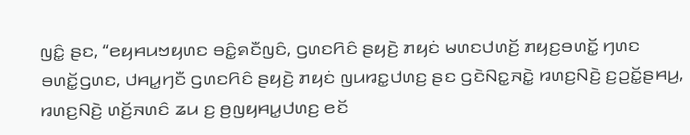ꤜꤢꤨ꤭ ꤔꤢ, “ꤕꤟꤌꤣꤠꤟꤛꤢ ꤋꤢꤨ꤭ꤎꤢꤪꤜꤢꤨ, ꤞꤛꤢꤖꤢꤨ ꤔꤟꤢꤧ꤬ ꤊꤟꤢꤦ ꤗꤛꤢꤓꤛꤢꤩ꤬ ꤊꤟꤢ꤬ꤋꤛꤢꤩ꤭ ꤚꤛꤢ ꤋꤛꤢꤩ꤭ꤞꤛꤢ, ꤓꤌꤣ꤭ꤚꤢꤪ ꤞꤛꤢꤖꤢꤨ ꤔꤟꤢꤧ꤬ ꤊꤟꤢꤦ ꤜꤣꤙꤢ꤭ꤓꤛꤢ꤬ ꤔꤢ ꤞꤢꤧꤡꤢ꤭ꤏꤢꤧ꤭ ꤙꤛꤢ꤬ꤡꤢꤧ꤬ ꤢ꤬ꤑꤢꤩ꤭ꤔꤌꤣ꤬, ꤙꤛꤢ꤬ꤡꤢꤧ꤬ ꤛꤢꤩ꤬ꤏꤛꤢꤨ ꤘꤣ ꤢ꤬ ꤥ꤬ꤜꤟꤌꤣ꤭ꤓꤛꤢ꤬ ꤕꤢꤩ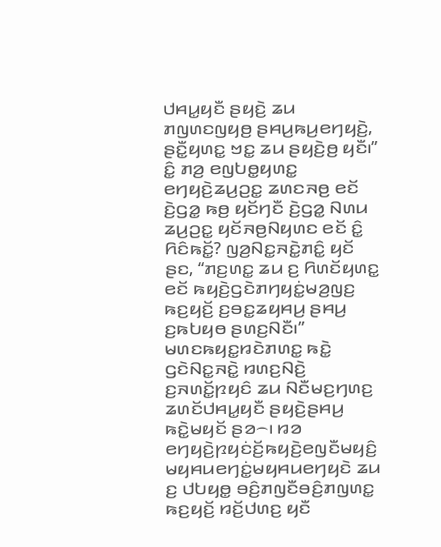ꤓꤌꤣ꤭ꤟꤢꤪ ꤔꤟꤢꤧ꤬ ꤘꤣ ꤊꤜꤛꤢꤜꤟꤥ꤬ ꤔꤌꤣ꤬ꤒꤣ꤬ꤕꤚꤟꤢꤧ꤬, ꤔꤢꤪ꤭ꤟꤛꤢ꤭ ꤠꤢ꤭ ꤘꤣ ꤔꤟꤢꤧ꤬ꤥ꤬ ꤟꤢꤪ꤯”
ꤢꤨ꤭ ꤊꤤ꤬ ꤕꤜꤝꤥ꤭ꤟꤛꤢ꤭ ꤕꤚꤟꤢꤧ꤬ꤘꤣ꤬ꤑꤢ꤭ ꤘꤛꤢꤏꤥ꤬ ꤕꤢꤩ ꤢꤧ꤬ꤞꤤ꤭ ꤒꤥ꤬ ꤟꤢꤩꤚꤢꤪ ꤢꤧ꤬ꤞꤤ꤭ ꤡꤛꤣ ꤘꤣ꤬ꤑꤢ꤭ ꤟꤢꤩꤏꤥ꤬ꤡꤟꤛꤢ ꤕꤢꤩ ꤢꤨ꤭ ꤖꤢꤨꤒꤢꤩ꤭? ꤜꤤ꤬ꤡꤢ꤭ꤏꤢꤧ꤭ꤊꤢꤨ꤭ ꤟꤢꤩ ꤔꤢ, “ꤊꤢ꤬ꤛꤢ꤭ ꤘꤣ ꤢ꤬ ꤖꤛꤢꤩꤟꤛꤢ꤭ ꤕꤢꤩ ꤒꤟꤢꤧ꤬ꤞꤢꤧꤊꤚꤟꤢꤦ꤭ꤗꤤ꤬ꤜꤢ꤬ ꤒꤢ꤬ꤟꤢꤩ꤬ ꤢ꤬ꤋꤢ꤭ꤘꤟꤌꤣ꤬ ꤔꤌꤣ꤬ ꤢ꤬ꤒꤝꤟꤥ ꤔꤛꤢ꤬ꤡꤢꤪ꤯”
ꤗꤛꤢꤒꤟꤢ꤭ꤙꤢꤧꤊꤛꤢ꤭ ꤒꤢꤧ꤭ ꤞꤢꤧꤡꤢ꤭ꤏꤢꤧ꤭ ꤙꤛꤢ꤬ꤡꤢꤧ꤬ ꤢ꤬ꤏꤛꤢꤩ꤭ꤐꤟꤢꤨ ꤘꤣ ꤡꤢꤪꤗꤢ꤬ꤚꤛꤢ꤬ ꤘꤛꤢꤩꤓꤌꤣ꤭ꤟꤢꤪ ꤔꤟꤢꤧ꤬ꤔꤌꤣ꤬ ꤒꤢꤧ꤭ꤗꤟꤢꤩ ꤔꤤ꤮꤯ ꤙꤤ ꤕꤚꤟꤢꤧ꤬ꤐꤟꤢꤦꤢꤩ꤬ꤒꤟꤢꤧ꤬ꤕꤜꤢꤪꤗꤟꤢꤨ꤬ ꤗꤟꤌꤣꤕꤚꤢꤦ꤭ꤗꤟꤌꤣꤕꤚꤟꤢꤧ ꤘꤣ ꤢ꤬ ꤓꤝꤟꤥ꤭ ꤋꤢꤨ꤬ꤊꤜꤢꤪꤋꤢꤨ꤬ꤊꤜꤛꤢ꤭ ꤒꤢ꤬ꤟꤢꤩ꤬ ꤙꤢꤩ꤬ꤓꤛꤢ꤬ ꤟꤢꤪ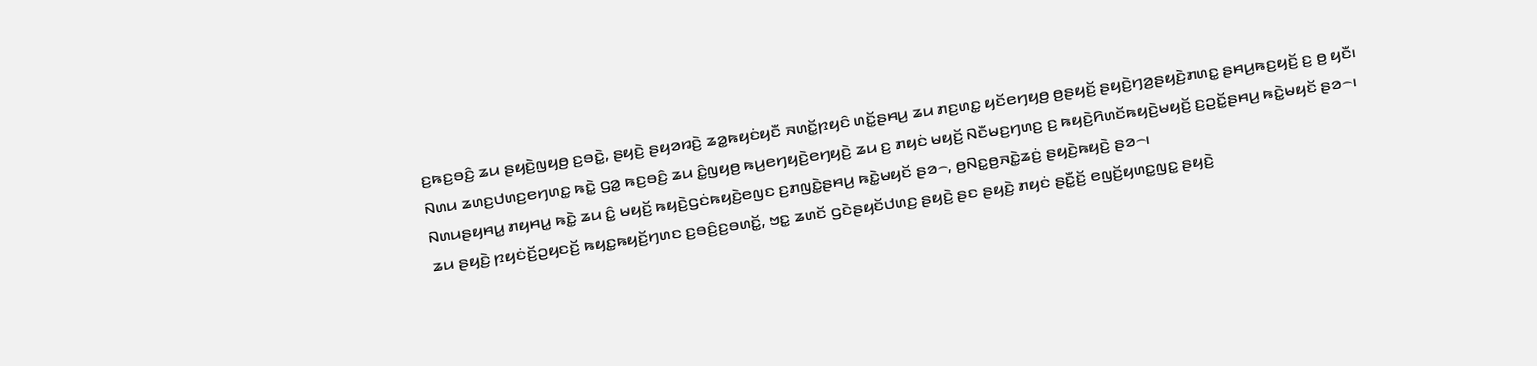ꤢ꤬ꤒꤢ꤬ꤋꤢꤨ꤬ ꤘꤣ ꤔꤟꤢꤧ꤬ꤜꤟꤥ꤬ ꤢ꤬ꤋꤢꤧ꤭, ꤔꤟꤢꤧ꤬ ꤔꤟꤤꤙꤢꤧ꤬ ꤘꤤ꤭ꤒꤟꤢꤦꤟꤢꤪ ꤏꤛꤢꤩ꤭ꤐꤟꤢꤨ ꤛꤢꤩ꤭ꤔꤌꤣ꤬ ꤘꤣ ꤊꤢ꤬ꤛꤢ꤭ ꤟꤢꤩꤕꤚꤟꤥ꤬ ꤥ꤬ꤔꤟꤢꤩ꤬ ꤔꤟꤢꤧ꤬ꤚꤤ꤬ꤔꤟꤢꤧ꤬ꤊꤛꤢ꤭ ꤔꤌꤣ꤬ꤒꤢ꤬ꤟꤢꤩ꤬ ꤢ꤬ ꤥ꤬ ꤟꤢꤪ꤯
ꤡꤛꤣ ꤘꤛꤢ꤬ꤓꤛꤢ꤬ꤕꤚꤛꤢ꤭ ꤒꤢꤧ꤭ ꤞꤤ꤭ ꤒꤢ꤬ꤋꤢꤨ꤬ ꤘꤣ ꤢꤨ꤭ꤜꤟꤥ꤬ ꤒꤣ꤬ꤕꤚꤟꤢꤧ꤬ꤕꤚꤟꤢꤧ꤬ ꤘꤣ ꤢ꤬ ꤊꤟꤢꤦ ꤗꤟꤢꤩ꤬ ꤡꤢꤪꤗꤢ꤬ꤚꤛꤢ꤬ ꤢ꤬ ꤒꤟꤢꤧ꤬ꤖꤛꤢꤩꤒꤟꤢꤧ꤬ꤗꤟꤢꤩ꤬ ꤢ꤬ꤑꤢꤩ꤭ꤔꤌꤣ꤬ ꤒꤢꤧ꤭ꤗꤟꤢꤩ ꤔꤤ꤮꤯ ꤡꤛꤣꤔꤟꤌꤣ꤭ ꤊꤟꤌꤣ꤭ ꤒꤢꤧ꤭ ꤘꤣ ꤢꤨ꤭ ꤗꤟꤢꤩ꤬ ꤒꤟꤢꤧ꤬ꤞꤢꤦꤒꤟꤢꤧ꤬ꤕꤜꤢ ꤢ꤬ꤊꤜꤢꤧ꤭ꤔꤌꤣ꤬ ꤒꤢꤧ꤭ꤗꤟꤢꤩ ꤔꤤ꤮, ꤥ꤬ꤡꤢ꤭ꤥ꤬ꤏꤢꤧ꤭ꤘꤢꤦ꤬ ꤔꤟꤢꤧ꤬ꤒꤟꤢꤧ꤬ ꤔꤤ꤮꤯
ꤘꤣ ꤔꤟꤢꤧ꤬ ꤐꤟꤢꤦꤢꤩ꤬ꤑꤟꤢꤢꤩ꤬ ꤒꤟꤢ꤭ꤒꤟꤢꤩ꤬ꤚꤛꤢ ꤢ꤬ꤋꤢꤨ꤬ꤢ꤬ꤋꤛꤢꤩ꤭, ꤠꤢ꤭ ꤘꤛꤢꤩ ꤞꤢꤧꤔꤟꤢꤩꤓꤛꤢ꤬ ꤔꤟꤢꤧ꤬ ꤔꤢ ꤔꤟꤢꤧ꤬ ꤊꤟꤢꤦ ꤔꤢꤪ꤭ꤢꤩ꤬ ꤕꤜꤢꤩ꤬ꤟꤛꤢ꤭ꤜꤢ꤭ ꤔꤟꤢꤧ꤬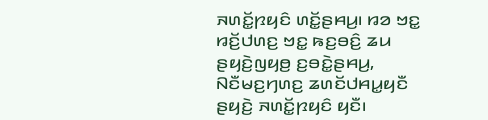ꤏꤛꤢꤩ꤭ꤐꤟꤢꤨ ꤛꤢꤩ꤭ꤔꤌꤣ꤬꤯ ꤙꤤ ꤠꤢ꤭ ꤙꤢꤩ꤬ꤓꤛꤢ꤬ ꤠꤢ꤭ ꤒꤢ꤬ꤋꤢꤨ꤬ ꤘꤣ ꤔꤟꤢꤧ꤬ꤜꤟꤥ꤬ ꤢ꤬ꤋꤢꤧ꤭ꤔꤌꤣ꤬, ꤡꤢꤪꤗꤢ꤬ꤚꤛꤢ꤬ ꤘꤛꤢꤩꤓꤌꤣ꤭ꤟꤢꤪ ꤔꤟꤢꤧ꤬ ꤏꤛꤢꤩ꤭ꤐꤟꤢꤨ ꤟꤢꤪ꤯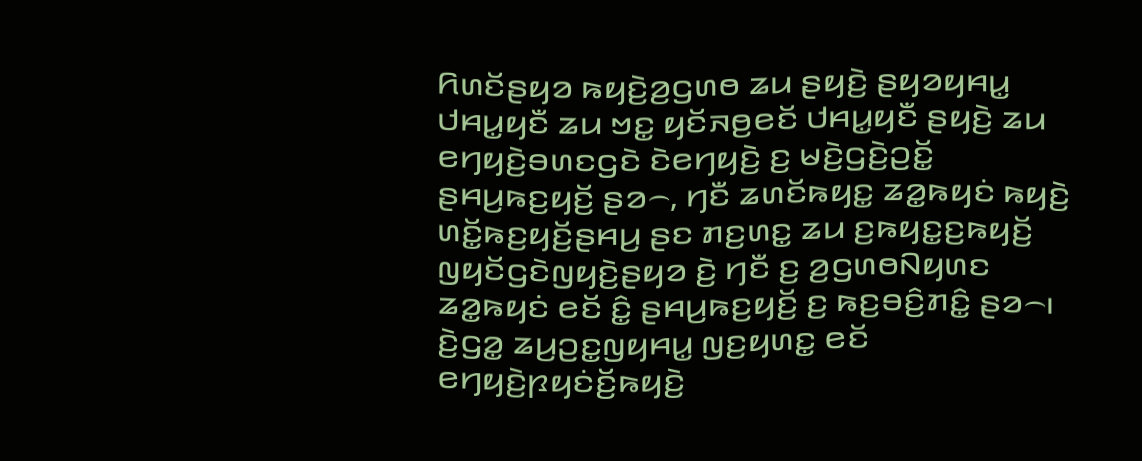ꤖꤛꤢꤩꤔꤟꤤ ꤒꤟꤢꤧ꤬ꤤ꤬ꤞꤛꤥ ꤘꤣ ꤔꤟꤢꤧ꤬ ꤔꤟꤤꤟꤌꤣ꤭ ꤓꤌꤣ꤭ꤟꤢꤪ ꤘꤣ ꤠꤢ꤭ ꤟꤢꤩꤏꤥ꤬ꤕꤢꤩ ꤓꤌꤣ꤭ꤟꤢꤪ ꤔꤟꤢꤧ꤬ ꤘꤣ ꤕꤚꤟꤢꤧ꤬ꤋꤛꤢꤞꤢꤧ ꤢꤧꤕꤚꤟꤢꤧ꤬ ꤢ꤬ ꤗꤢꤧ꤬ꤞꤢꤧ꤬ꤑꤢꤩ꤭ ꤔꤌꤣ꤬ꤒꤢ꤬ꤟꤢꤩ꤬ ꤔꤤ꤮, ꤚꤢꤪ ꤘꤛꤢꤩꤒꤟꤢ꤭ ꤘꤤ꤭ꤒꤟꤢꤦ ꤒꤟꤢꤧ꤬ ꤛꤢꤩ꤭ꤒꤢ꤬ꤟꤢꤩ꤬ꤔꤌꤣ꤬ ꤔꤢ ꤊꤢ꤬ꤛꤢ꤭ ꤘꤣ ꤢ꤬ꤒꤟꤢ꤭ꤢ꤬ꤒꤟꤢꤩ꤬ ꤜꤟꤢꤩꤞꤢꤧꤜꤟꤢꤧ꤬ꤔꤟꤤ ꤢꤧ꤬ ꤚꤢꤪ ꤢ꤬ ꤤ꤬ꤞꤛꤥꤡꤟꤛꤢ ꤘꤤ꤭ꤒꤟꤢꤦ ꤕꤢꤩ ꤢꤨ꤭ ꤔꤌꤣ꤬ꤒꤢ꤬ꤟꤢꤩ꤬ ꤢ꤬ ꤒꤢ꤬ꤋꤢꤨ꤬ꤊꤢꤨ꤭ ꤔꤤ꤮꤯
ꤢꤧ꤬ꤞꤤ꤭ ꤘꤣ꤬ꤑꤢ꤭ꤜꤟꤌꤣ꤭ ꤜꤢ꤬ꤟꤛꤢ꤭ ꤕꤢꤩ ꤕꤚꤟꤢꤧ꤬ꤐꤟꤢꤦꤢꤩ꤬ꤒꤟꤢꤧ꤬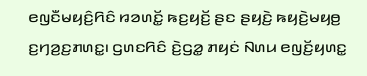ꤕꤜꤢꤪꤗꤟꤢꤨ꤬ꤖꤢꤨ ꤙꤤꤛꤢꤩ꤭ ꤒꤢ꤬ꤟꤢꤩ꤬ ꤔꤢ ꤔꤟꤢꤧ꤬ ꤒꤟꤢꤧ꤬ꤗꤟꤥ꤬ ꤢ꤬ꤚꤤ꤬ꤢ꤬ꤊꤛꤢ꤭꤯ ꤞꤛꤢꤖꤢꤨ ꤢꤧ꤬ꤞꤤ꤭ ꤊꤟꤢꤦ ꤡꤛꤣ ꤕꤜꤢꤩ꤬ꤟꤛꤢ꤭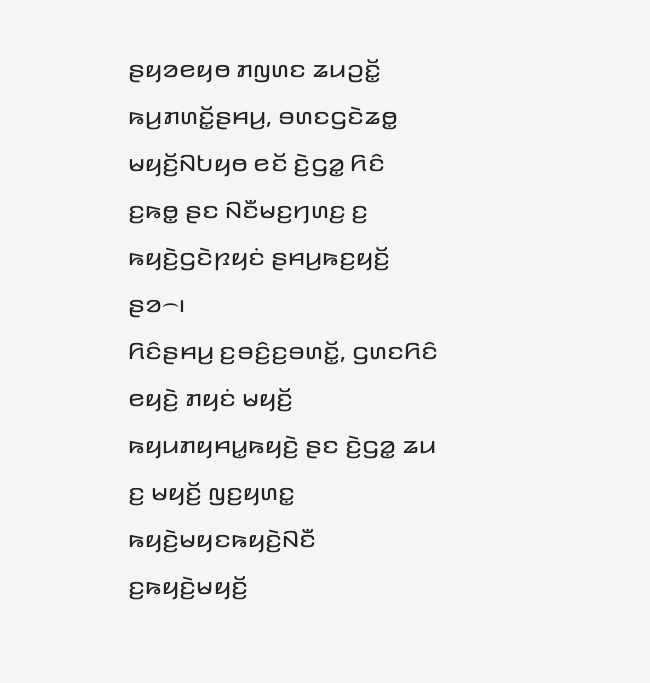ꤔꤟꤤꤕꤟꤥ ꤊꤜꤛꤢ ꤘꤣꤑꤢꤩ꤭ ꤒꤣ꤬ꤊꤛꤢꤩ꤭ꤔꤌꤣ꤬, ꤋꤛꤢꤞꤢꤧꤘꤥ꤭ ꤗꤟꤢꤩ꤬ꤡꤝꤟꤥ ꤕꤢꤩ ꤢꤧ꤬ꤞꤤ꤭ ꤖꤢꤨ ꤢ꤬ꤒꤥ꤭ ꤔꤢ ꤡꤢꤪꤗꤢ꤬ꤚꤛꤢ꤬ ꤢ꤬ ꤒꤟꤢꤧ꤬ꤞꤢꤧꤐꤟꤢꤦ ꤔꤌꤣ꤬ꤒꤢ꤬ꤟꤢꤩ꤬ ꤔꤤ꤮꤯
ꤖꤢꤨꤔꤌꤣ꤬ ꤢ꤬ꤋꤢꤨ꤬ꤢ꤬ꤋꤛꤢꤩ꤭, ꤞꤛꤢꤖꤢꤨ ꤕꤟꤢꤧ꤬ ꤊꤟꤢꤦ ꤗꤟꤢꤩ꤬ ꤒꤟꤣꤊꤟꤌꤣ꤭ꤒꤟꤢꤧ꤬ ꤔꤢ ꤢꤧ꤬ꤞꤤ꤭ ꤘꤣ ꤢ꤬ ꤗꤟꤢꤩ꤬ ꤜꤢ꤬ꤟꤛꤢ꤭ ꤒꤟꤢꤧ꤬ꤗꤟꤢꤒꤟꤢꤧ꤬ꤡꤢꤪ ꤢ꤬ꤒꤟꤢꤧ꤬ꤗꤟꤢꤩ꤬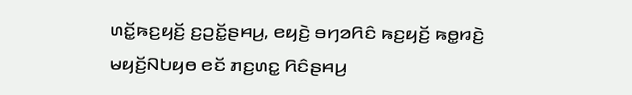ꤛꤢꤩ꤭ꤒꤢ꤬ꤟꤢꤩ꤬ ꤢ꤬ꤑꤢꤩ꤭ꤔꤌꤣ꤬, ꤕꤟꤢꤧ꤬ ꤋꤚꤤꤖꤢꤨ ꤒꤢ꤬ꤟꤢꤩ꤬ ꤒꤥ꤭ꤙꤢꤧ꤬ ꤗꤟꤢꤩ꤬ꤡꤝꤟꤥ ꤕꤢꤩ ꤊꤢ꤬ꤛꤢ꤭ ꤖꤢꤨꤔꤌꤣ꤬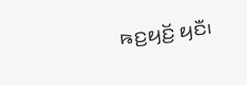ꤒꤢ꤬ꤟꤢꤩ꤬ ꤟꤢꤪ꤯